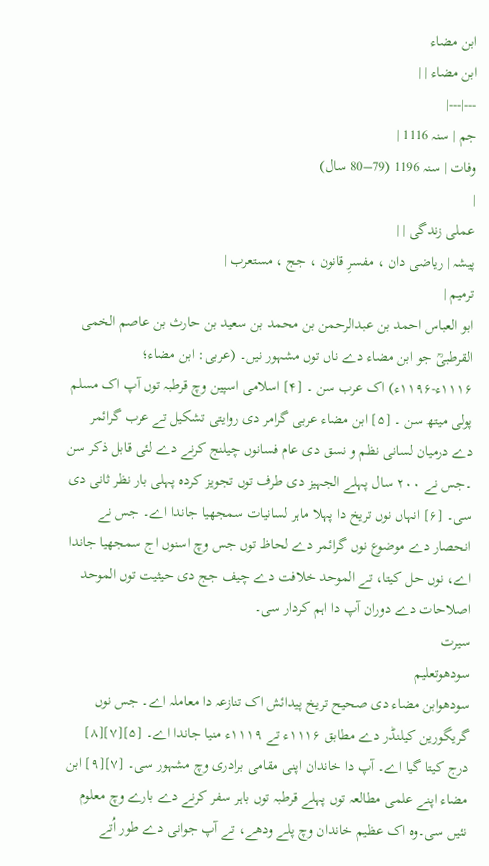ابن مضاء
ابن مضاء | |
---|---|
جم | سنہ 1116 |
وفات | سنہ 1196 (79–80 سال)
|
عملی زندگی | |
پیشہ | ریاضی دان ، مفسرِ قانون ، جج ، مستعرب |
ترمیم |
ابو العباس احمد بن عبدالرحمن بن محمد بن سعید بن حارث بن عاصم الخمی القرطبیؒ جو ابن مضاء دے ناں توں مشہور نيں۔ (عربی: ابن مضاء؛ ۱۱۱۶ء-۱۱۹۶ء) اک عرب سن ۔ [۴] اسلامی اسپین وچ قرطبہ توں آپ اک مسلم پولی میتھ سن ۔ [۵] ابن مضاء عربی گرامر دی روايتی تشکیل تے عرب گرائمر دے درمیان لسانی نظم و نسق دی عام فسانوں چیلنج کرنے دے لئی قابل ذکر سن ۔جس نے ۲۰۰ سال پہلے الجہیز دی طرف توں تجویز کردہ پہلی بار نظر ثانی دی سی۔ [۶] انہاں نوں تریخ دا پہلا ماہر لسانیات سمجھیا جاندا اے۔ جس نے انحصار دے موضوع نوں گرائمر دے لحاظ توں جس وچ اسنوں اج سمجھیا جاندا اے، نوں حل کیتا، تے الموحد خلافت دے چیف جج دی حیثیت توں الموحد اصلاحات دے دوران آپ دا اہم کردار سی۔
سیرت
سودھوتعلیم
سودھوابن مضاء دی صحیح تریخ پیدائش اک تنازعہ دا معاملہ اے۔ جس نوں گریگورین کیلنڈر دے مطابق ۱۱۱۶ء تے ۱۱۱۹ء منیا جاندا اے۔ [۵][۷][۸] درج کيتا گیا اے۔ آپ دا خاندان اپنی مقامی برادری وچ مشہور سی۔ [۷][۹] ابن مضاء اپنے علمی مطالعہ توں پہلے قرطبہ توں باہر سفر کرنے دے بارے وچ معلوم نئيں سی۔وہ اک عظیم خاندان وچ پلے ودھے، تے آپ جوانی دے طور اُتے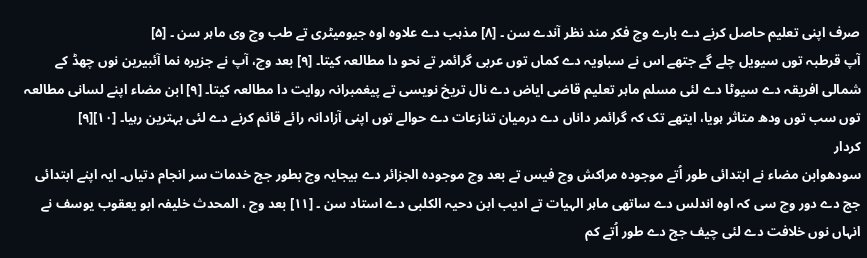صرف اپنی تعلیم حاصل کرنے دے بارے وچ فکر مند نظر آندے سن ۔ [۸] مذہب دے علاوہ اوہ جیومیٹری تے طب وچ وی ماہر سن ۔ [۵]
آپ قرطبہ توں سیویل چلے گے جتھے اس نے سباویہ دے کماں توں عربی گرائمر تے نحو دا مطالعہ کيتا۔ [۹] بعد وچ، آپ نے جزیرہ نما آئبیرین نوں چھڈ کے شمالی افریقہ دے سیوٹا دے لئی مسلم ماہر تعلیم قاضی ایاض دے نال تریخ نویسی تے پیغمبرانہ روایت دا مطالعہ کيتا۔ [۹] ابن مضاء اپنے لسانی مطالعہ توں سب توں ودھ متاثر ہويا، ایتھے تک کہ گرائمر داناں دے درمیان تنازعات دے حوالے توں اپنی آزادانہ رائے قائم کرنے دے لئی بہترین رہیا۔ [۱۰][۹]
کردار
سودھوابن مضاء نے ابتدائی طور اُتے موجودہ مراکش وچ فیس تے بعد وچ موجودہ الجزائر دے بیجایہ وچ بطور جج خدمات سر انجام دتیاں۔ ایہ اپنے ابتدائی جج دے دور وچ سی کہ اوہ اندلس دے ساتھی ماہر الہیات تے ادیب ابن دحیہ الکلبی دے استاد سن ۔ [۱۱] بعد وچ ، المحدث خلیفہ ابو یعقوب یوسف نے انہاں نوں خلافت دے لئی چیف جج دے طور اُتے کم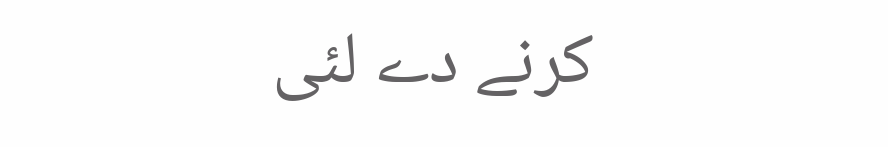کرنے دے لئی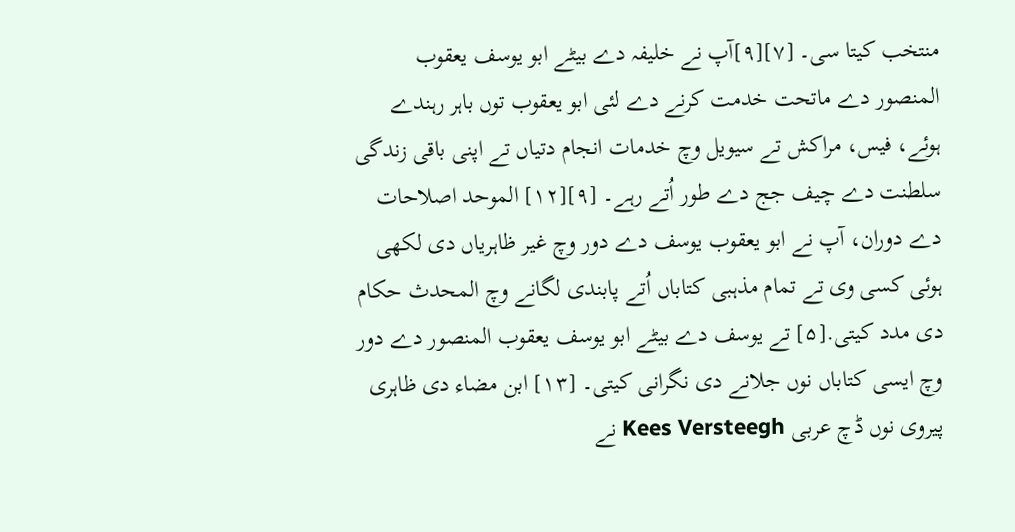منتخب کيتا سی۔ [۷][۹]آپ نے خلیفہ دے بیٹے ابو یوسف یعقوب المنصور دے ماتحت خدمت کرنے دے لئی ابو یعقوب توں باہر رہندے ہوئے، فیس، مراکش تے سیویل وچ خدمات انجام دتیاں تے اپنی باقی زندگی سلطنت دے چیف جج دے طور اُتے رہے۔ [۹][۱۲] الموحد اصلاحات دے دوران، آپ نے ابو یعقوب یوسف دے دور وچ غیر ظاہریاں دی لکھی ہوئی کسی وی تے تمام مذہبی کتاباں اُتے پابندی لگانے وچ المحدث حکام دی مدد کيتی.[۵] تے یوسف دے بیٹے ابو یوسف یعقوب المنصور دے دور وچ ایسی کتاباں نوں جلانے دی نگرانی کيتی۔ [۱۳] ابن مضاء دی ظاہری پیروی نوں ڈچ عربی Kees Versteegh نے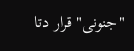"جنونی" قرار دتا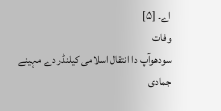اے۔ [۵]
وفات
سودھوآپ دا انتقال اسلامی کیلنڈر دے مہینے جمادی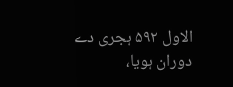الاول ۵۹۲ ہجری دے دوران ہويا،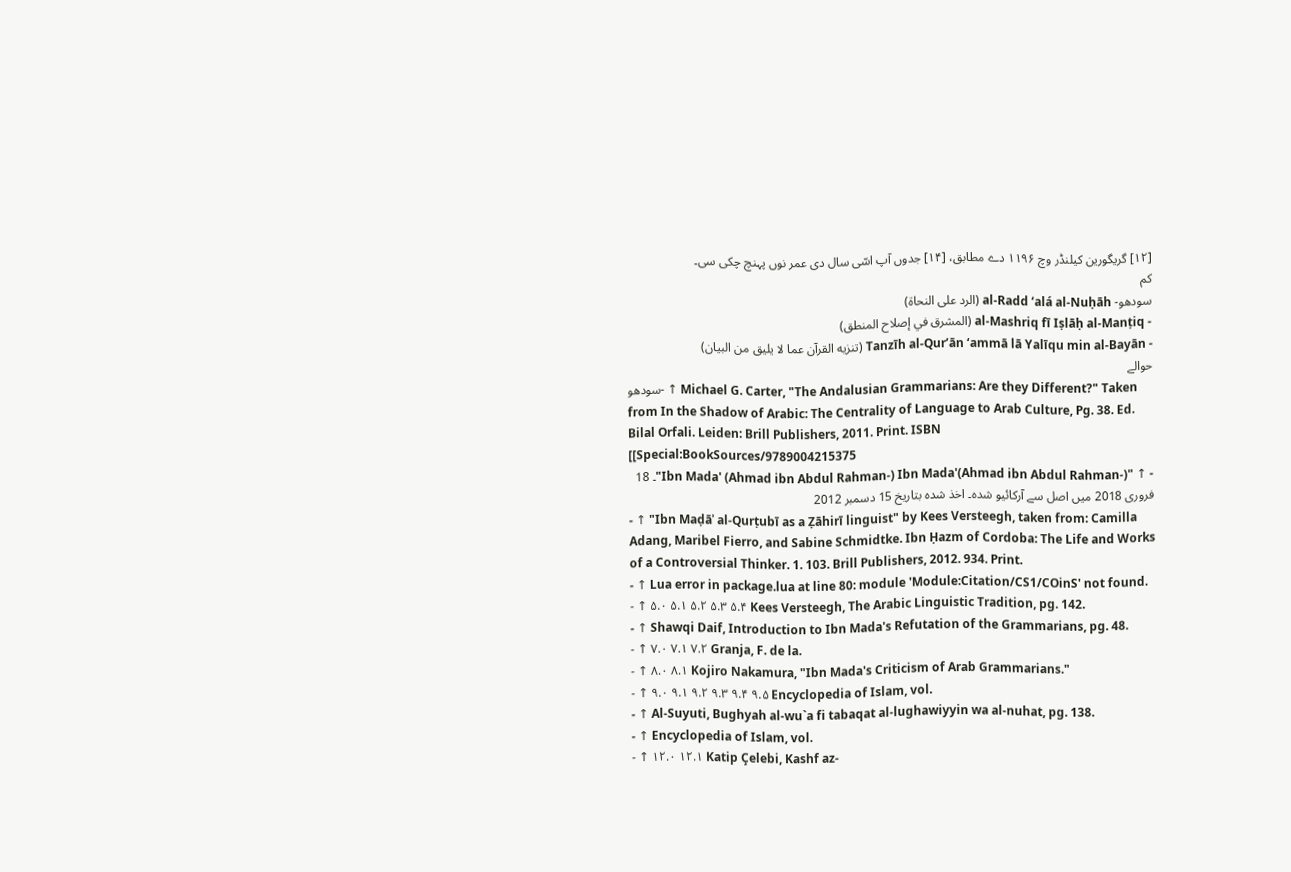[۱۲] گریگورین کیلنڈر وچ ۱۱۹۶ دے مطابق، [۱۴] جدوں آپ اسّی سال دی عمر نوں پہنچ چکی سی۔
کم
سودھو- al-Radd ‘alá al-Nuḥāh (الرد على النحاة)
- al-Mashriq fī Iṣlāḥ al-Manṭiq (المشرق في إصلاح المنطق)
- Tanzīh al-Qur’ān ‘ammā lā Yalīqu min al-Bayān (تنزيه القرآن عما لا يليق من البيان)
حوالے
سودھو- ↑ Michael G. Carter, "The Andalusian Grammarians: Are they Different?" Taken from In the Shadow of Arabic: The Centrality of Language to Arab Culture, Pg. 38. Ed. Bilal Orfali. Leiden: Brill Publishers, 2011. Print. ISBN [[Special:BookSources/9789004215375
- ↑ "Ibn Mada' (Ahmad ibn Abdul Rahman-) Ibn Mada'(Ahmad ibn Abdul Rahman-)"۔ 18 فروری 2018 میں اصل سے آرکائیو شدہ۔ اخذ شدہ بتاریخ 15 دسمبر 2012
- ↑ "Ibn Maḍāʾ al-Qurṭubī as a Ẓāhirī linguist" by Kees Versteegh, taken from: Camilla Adang, Maribel Fierro, and Sabine Schmidtke. Ibn Ḥazm of Cordoba: The Life and Works of a Controversial Thinker. 1. 103. Brill Publishers, 2012. 934. Print.
- ↑ Lua error in package.lua at line 80: module 'Module:Citation/CS1/COinS' not found.
- ↑ ۵.۰ ۵.۱ ۵.۲ ۵.۳ ۵.۴ Kees Versteegh, The Arabic Linguistic Tradition, pg. 142.
- ↑ Shawqi Daif, Introduction to Ibn Mada's Refutation of the Grammarians, pg. 48.
- ↑ ۷.۰ ۷.۱ ۷.۲ Granja, F. de la.
- ↑ ۸.۰ ۸.۱ Kojiro Nakamura, "Ibn Mada's Criticism of Arab Grammarians."
- ↑ ۹.۰ ۹.۱ ۹.۲ ۹.۳ ۹.۴ ۹.۵ Encyclopedia of Islam, vol.
- ↑ Al-Suyuti, Bughyah al-wu`a fi tabaqat al-lughawiyyin wa al-nuhat, pg. 138.
- ↑ Encyclopedia of Islam, vol.
- ↑ ۱۲.۰ ۱۲.۱ Katip Çelebi, Kashf az-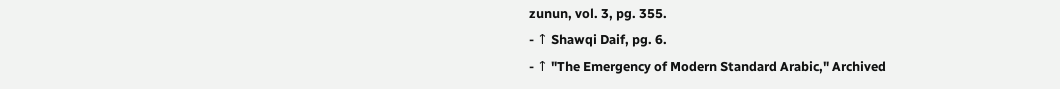zunun, vol. 3, pg. 355.
- ↑ Shawqi Daif, pg. 6.
- ↑ "The Emergency of Modern Standard Arabic," Archived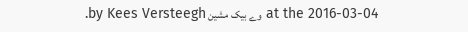2016-03-04 at the وے بیک مشین by Kees Versteegh.